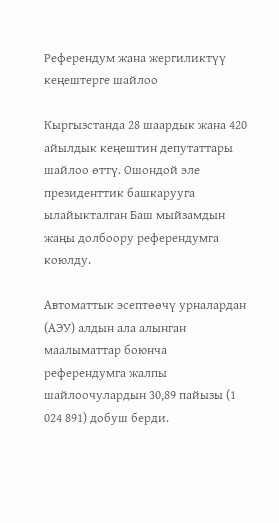Референдум жана жергиликтүү кеңештерге шайлоо

Кыргызстанда 28 шаардык жана 420 айылдык кеңештин депутаттары шайлоо өттү. Ошондой эле президенттик башкарууга ылайыкталган Баш мыйзамдын жаңы долбоору референдумга коюлду.

Автоматтык эсептөөчү урналардан (АЭУ) алдын ала алынган маалыматтар боюнча референдумга жалпы шайлоочулардын 30,89 пайызы (1 024 891) добуш берди.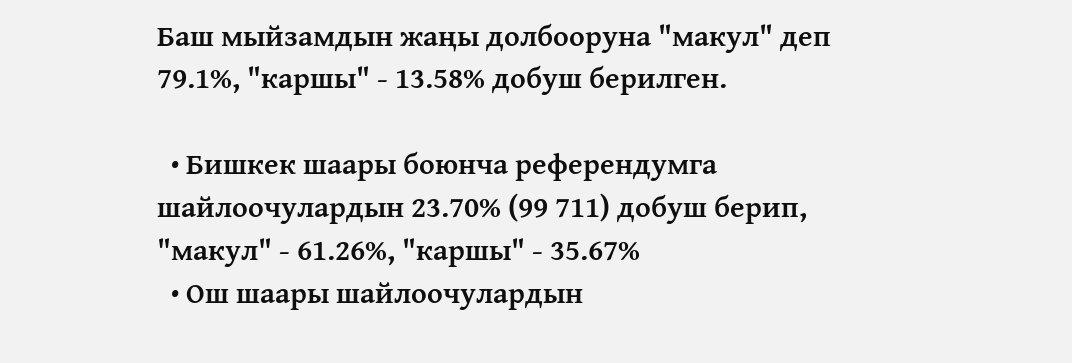Баш мыйзамдын жаңы долбооруна "макул" деп 79.1%, "каршы" - 13.58% добуш берилген.

  • Бишкек шаары боюнча референдумга шайлоочулардын 23.70% (99 711) добуш берип, "макул" - 61.26%, "каршы" - 35.67%
  • Ош шаары шайлоочулардын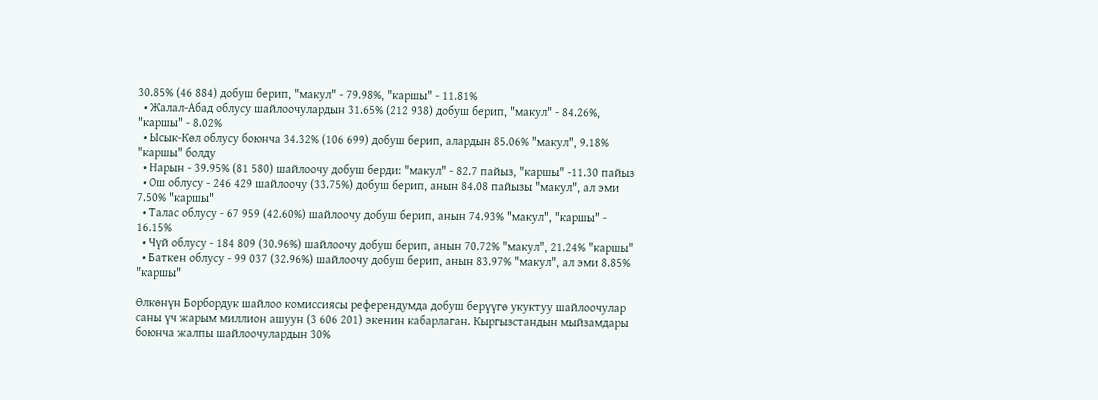30.85% (46 884) добуш берип, "макул" - 79.98%, "каршы" - 11.81%
  • Жалал-Абад облусу шайлоочулардын 31.65% (212 938) добуш берип, "макул" - 84.26%, "каршы" - 8.02%
  • Ысык-Көл облусу боюнча 34.32% (106 699) добуш берип, алардын 85.06% "макул", 9.18% "каршы" болду
  • Нарын - 39.95% (81 580) шайлоочу добуш берди: "макул" - 82.7 пайыз, "каршы" -11.30 пайыз
  • Ош облусу - 246 429 шайлоочу (33.75%) добуш берип, анын 84.08 пайызы "макул", ал эми 7.50% "каршы"
  • Талас облусу - 67 959 (42.60%) шайлоочу добуш берип, анын 74.93% "макул", "каршы" - 16.15%
  • Чүй облусу - 184 809 (30.96%) шайлоочу добуш берип, анын 70.72% "макул", 21.24% "каршы"
  • Баткен облусу - 99 037 (32.96%) шайлоочу добуш берип, анын 83.97% "макул", ал эми 8.85% "каршы"

Өлкөнүн Борбордук шайлоо комиссиясы референдумда добуш берүүгө укуктуу шайлоочулар саны үч жарым миллион ашуун (3 606 201) экенин кабарлаган. Кыргызстандын мыйзамдары боюнча жалпы шайлоочулардын 30%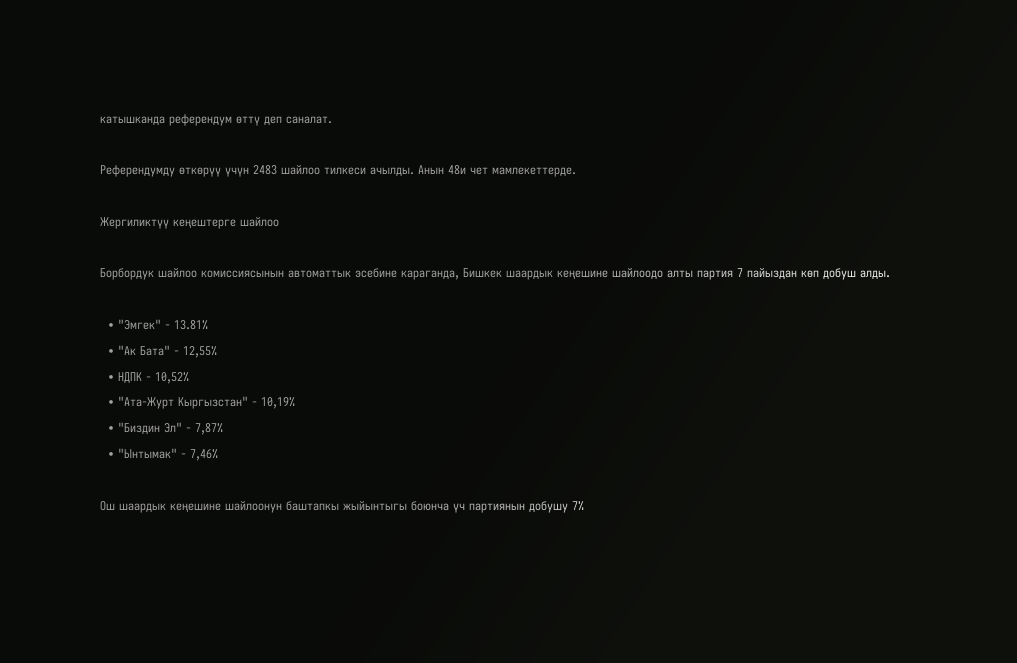катышканда референдум өттү деп саналат.

Референдумду өткөрүү үчүн 2483 шайлоо тилкеси ачылды. Анын 48и чет мамлекеттерде.

Жергиликтүү кеңештерге шайлоо

Борбордук шайлоо комиссиясынын автоматтык эсебине караганда, Бишкек шаардык кеңешине шайлоодо алты партия 7 пайыздан көп добуш алды.

  • "Эмгек" - 13.81%
  • "Ак Бата" - 12,55%
  • НДПК - 10,52%
  • "Ата-Журт Кыргызстан" - 10,19%
  • "Биздин Эл" - 7,87%
  • "Ынтымак" - 7,46%

Ош шаардык кеңешине шайлоонун баштапкы жыйынтыгы боюнча үч партиянын добушу 7%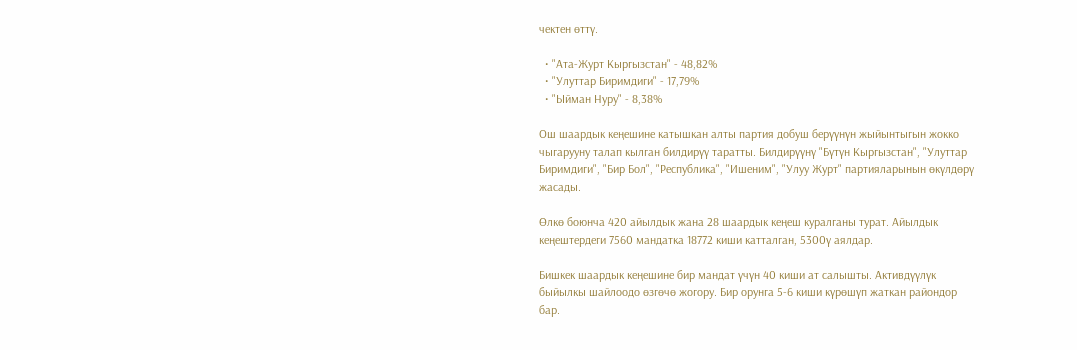чектен өттү.

  • "Ата-Журт Кыргызстан" - 48,82%
  • "Улуттар Биримдиги" - 17,79%
  • "Ыйман Нуру" - 8,38%

Ош шаардык кеңешине катышкан алты партия добуш берүүнүн жыйынтыгын жокко чыгарууну талап кылган билдирүү таратты. Билдирүүнү "Бүтүн Кыргызстан", "Улуттар Биримдиги", "Бир Бол", "Республика", "Ишеним", "Улуу Журт" партияларынын өкүлдөрү жасады.

Өлкө боюнча 420 айылдык жана 28 шаардык кеңеш куралганы турат. Айылдык кеңештердеги 7560 мандатка 18772 киши катталган, 5300ү аялдар.

Бишкек шаардык кеңешине бир мандат үчүн 40 киши ат салышты. Активдүүлүк быйылкы шайлоодо өзгөчө жогору. Бир орунга 5-6 киши күрөшүп жаткан райондор бар.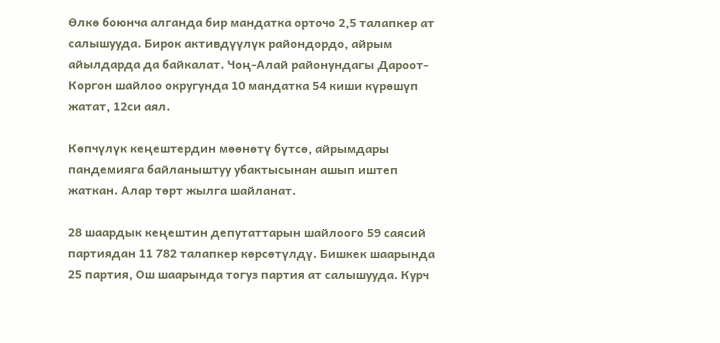Өлкө боюнча алганда бир мандатка орточо 2,5 талапкер ат салышууда. Бирок активдүүлүк райондордо, айрым айылдарда да байкалат. Чоң-Алай районундагы Дароот-Коргон шайлоо округунда 10 мандатка 54 киши күрөшүп жатат, 12си аял.

Көпчүлүк кеңештердин мөөнөтү бүтсө, айрымдары пандемияга байланыштуу убактысынан ашып иштеп жаткан. Алар төрт жылга шайланат.

28 шаардык кеңештин депутаттарын шайлоого 59 саясий партиядан 11 782 талапкер көрсөтүлдү. Бишкек шаарында 25 партия, Ош шаарында тогуз партия ат салышууда. Курч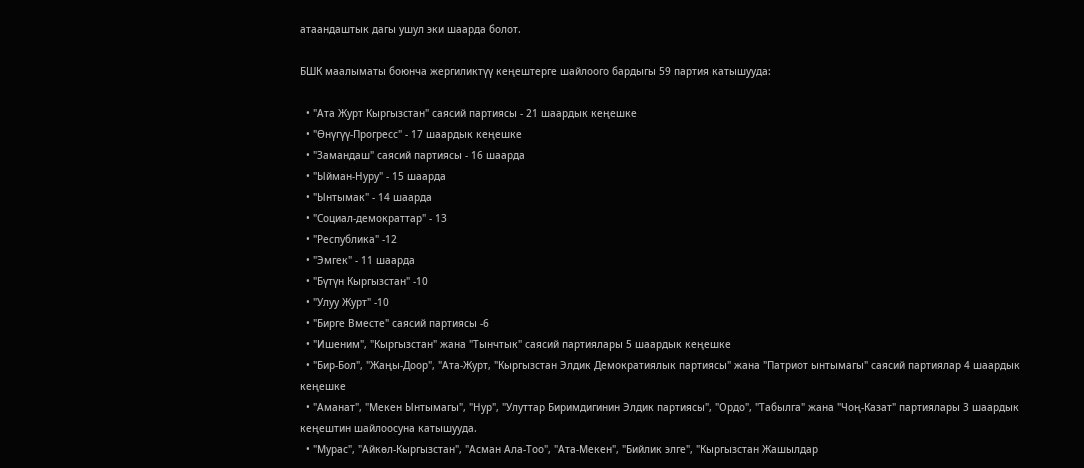атаандаштык дагы ушул эки шаарда болот.

БШК маалыматы боюнча жергиликтүү кеңештерге шайлоого бардыгы 59 партия катышууда:

  • "Ата Журт Кыргызстан" саясий партиясы - 21 шаардык кеңешке
  • "Өнүгүү-Прогресс" - 17 шаардык кеңешке
  • "Замандаш" саясий партиясы - 16 шаарда
  • "Ыйман-Нуру" - 15 шаарда
  • "Ынтымак" - 14 шаарда
  • "Социал-демократтар" - 13
  • "Республика" -12
  • "Эмгек" - 11 шаарда
  • "Бүтүн Кыргызстан" -10
  • "Улуу Журт" -10
  • "Бирге Вместе" саясий партиясы -6
  • "Ишеним", "Кыргызстан" жана "Тынчтык" саясий партиялары 5 шаардык кеңешке
  • "Бир-Бол", "Жаңы-Доор", "Ата-Журт, "Кыргызстан Элдик Демократиялык партиясы" жана "Патриот ынтымагы" саясий партиялар 4 шаардык кеңешке
  • "Аманат", "Мекен Ынтымагы", "Нур", "Улуттар Биримдигинин Элдик партиясы", "Ордо", "Табылга" жана "Чоң-Казат" партиялары 3 шаардык кеңештин шайлоосуна катышууда.
  • "Мурас", "Айкөл-Кыргызстан", "Асман Ала-Тоо", "Ата-Мекен", "Бийлик элге", "Кыргызстан Жашылдар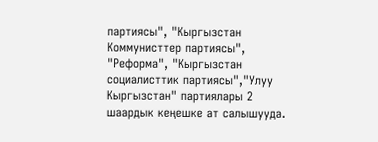партиясы", "Кыргызстан Коммунисттер партиясы", "Реформа", "Кыргызстан социалисттик партиясы","Улуу Кыргызстан" партиялары 2 шаардык кеңешке ат салышууда.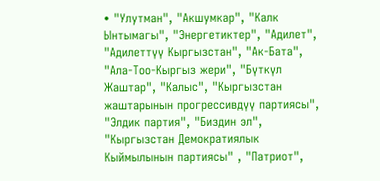• "Улутман", "Акшумкар", "Калк Ынтымагы", "Энергетиктер", "Адилет", "Адилеттүү Кыргызстан", "Ак-Бата", "Ала-Тоо-Кыргыз жери", "Бүткүл Жаштар", "Калыс", "Кыргызстан жаштарынын прогрессивдүү партиясы", "Элдик партия", "Биздин эл", "Кыргызстан Демократиялык Кыймылынын партиясы" , "Патриот",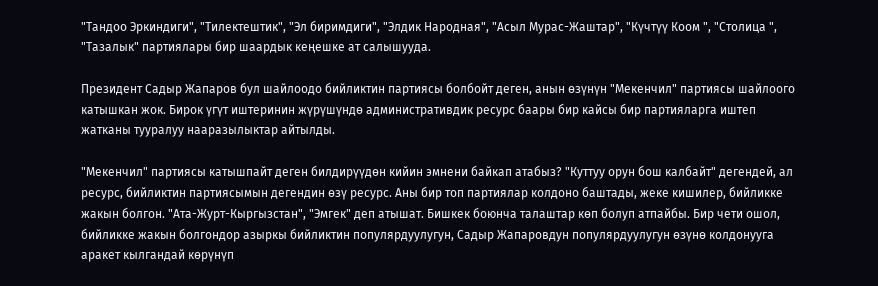"Тандоо Эркиндиги", "Тилектештик", "Эл биримдиги", "Элдик Народная", "Асыл Мурас-Жаштар", "Күчтүү Коом ", "Столица ", "Тазалык" партиялары бир шаардык кеңешке ат салышууда.

Президент Садыр Жапаров бул шайлоодо бийликтин партиясы болбойт деген, анын өзүнүн "Мекенчил" партиясы шайлоого катышкан жок. Бирок үгүт иштеринин жүрүшүндө административдик ресурс баары бир кайсы бир партияларга иштеп жатканы тууралуу нааразылыктар айтылды.

"Мекенчил" партиясы катышпайт деген билдирүүдөн кийин эмнени байкап атабыз? "Куттуу орун бош калбайт" дегендей, ал ресурс, бийликтин партиясымын дегендин өзү ресурс. Аны бир топ партиялар колдоно баштады, жеке кишилер, бийликке жакын болгон. "Ата-Журт-Кыргызстан", "Эмгек" деп атышат. Бишкек боюнча талаштар көп болуп атпайбы. Бир чети ошол, бийликке жакын болгондор азыркы бийликтин популярдуулугун, Садыр Жапаровдун популярдуулугун өзүнө колдонууга аракет кылгандай көрүнүп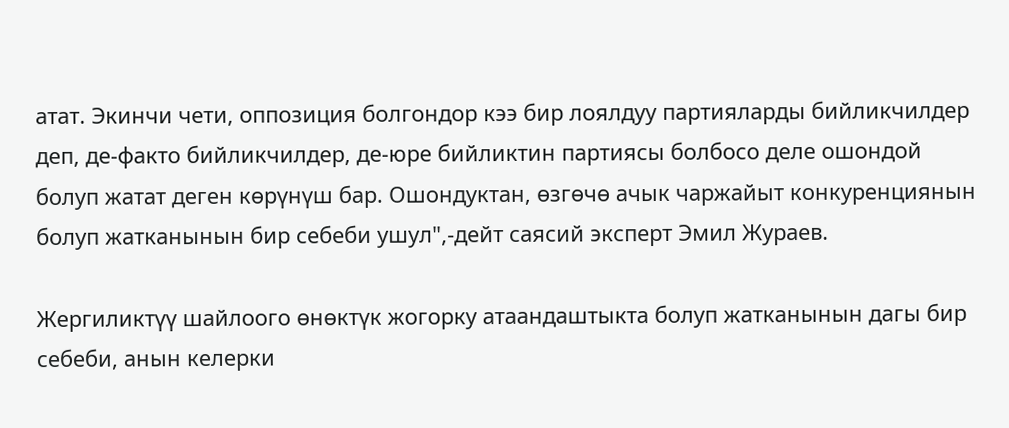атат. Экинчи чети, оппозиция болгондор кээ бир лоялдуу партияларды бийликчилдер деп, де-факто бийликчилдер, де-юре бийликтин партиясы болбосо деле ошондой болуп жатат деген көрүнүш бар. Ошондуктан, өзгөчө ачык чаржайыт конкуренциянын болуп жатканынын бир себеби ушул",-дейт саясий эксперт Эмил Жураев.

Жергиликтүү шайлоого өнөктүк жогорку атаандаштыкта болуп жатканынын дагы бир себеби, анын келерки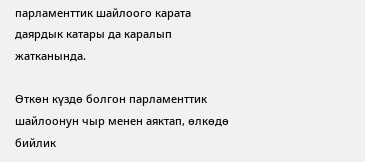парламенттик шайлоого карата даярдык катары да каралып жатканында.

Өткөн күздө болгон парламенттик шайлоонун чыр менен аяктап, өлкөдө бийлик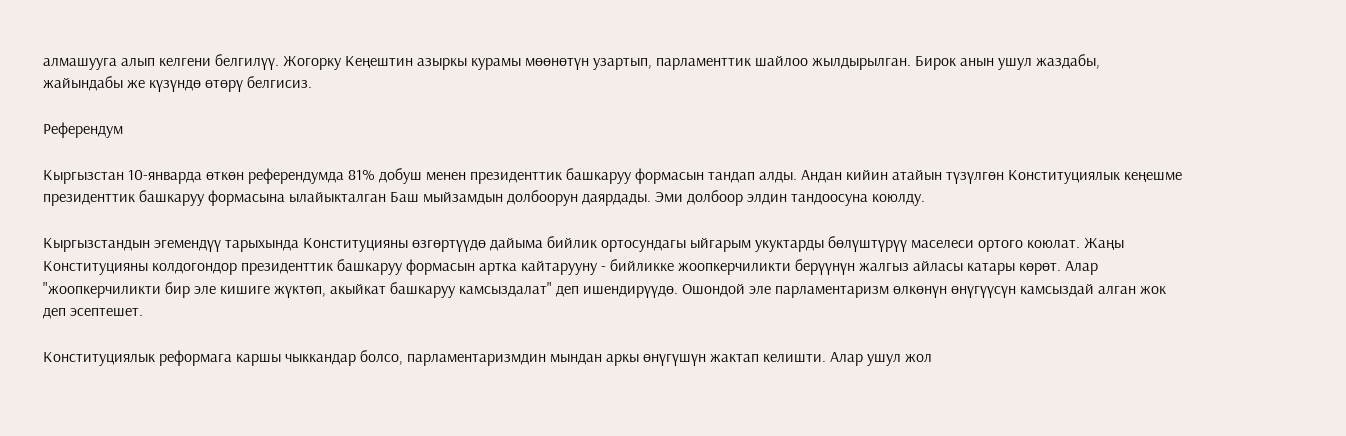алмашууга алып келгени белгилүү. Жогорку Кеңештин азыркы курамы мөөнөтүн узартып, парламенттик шайлоо жылдырылган. Бирок анын ушул жаздабы, жайындабы же күзүндө өтөрү белгисиз.

Референдум

Кыргызстан 10-январда өткөн референдумда 81% добуш менен президенттик башкаруу формасын тандап алды. Андан кийин атайын түзүлгөн Конституциялык кеңешме президенттик башкаруу формасына ылайыкталган Баш мыйзамдын долбоорун даярдады. Эми долбоор элдин тандоосуна коюлду.

Кыргызстандын эгемендүү тарыхында Конституцияны өзгөртүүдө дайыма бийлик ортосундагы ыйгарым укуктарды бөлүштүрүү маселеси ортого коюлат. Жаңы Конституцияны колдогондор президенттик башкаруу формасын артка кайтарууну - бийликке жоопкерчиликти берүүнүн жалгыз айласы катары көрөт. Алар "жоопкерчиликти бир эле кишиге жүктөп, акыйкат башкаруу камсыздалат" деп ишендирүүдө. Ошондой эле парламентаризм өлкөнүн өнүгүүсүн камсыздай алган жок деп эсептешет.

Конституциялык реформага каршы чыккандар болсо, парламентаризмдин мындан аркы өнүгүшүн жактап келишти. Алар ушул жол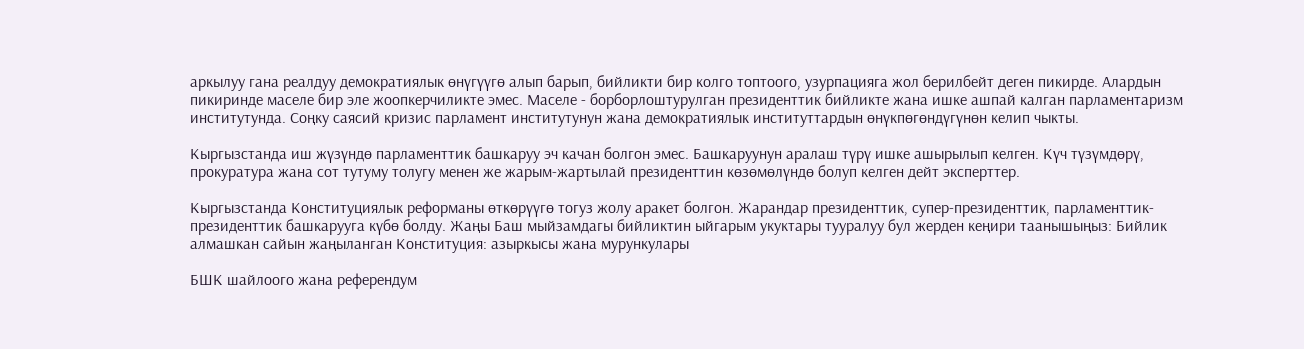аркылуу гана реалдуу демократиялык өнүгүүгө алып барып, бийликти бир колго топтоого, узурпацияга жол берилбейт деген пикирде. Алардын пикиринде маселе бир эле жоопкерчиликте эмес. Маселе - борборлоштурулган президенттик бийликте жана ишке ашпай калган парламентаризм институтунда. Соңку саясий кризис парламент институтунун жана демократиялык институттардын өнүкпөгөндүгүнөн келип чыкты.

Кыргызстанда иш жүзүндө парламенттик башкаруу эч качан болгон эмес. Башкаруунун аралаш түрү ишке ашырылып келген. Күч түзүмдөрү, прокуратура жана сот тутуму толугу менен же жарым-жартылай президенттин көзөмөлүндө болуп келген дейт эксперттер.

Кыргызстанда Конституциялык реформаны өткөрүүгө тогуз жолу аракет болгон. Жарандар президенттик, супер-президенттик, парламенттик-президенттик башкарууга күбө болду. Жаңы Баш мыйзамдагы бийликтин ыйгарым укуктары тууралуу бул жерден кеңири таанышыңыз: Бийлик алмашкан сайын жаңыланган Конституция: азыркысы жана мурункулары

БШК шайлоого жана референдум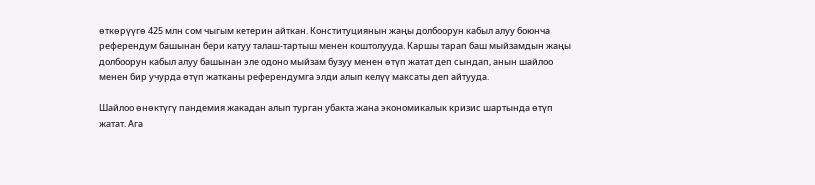өткөрүүгө 425 млн сом чыгым кетерин айткан. Конституциянын жаңы долбоорун кабыл алуу боюнча референдум башынан бери катуу талаш-тартыш менен коштолууда. Каршы тарап баш мыйзамдын жаңы долбоорун кабыл алуу башынан эле одоно мыйзам бузуу менен өтүп жатат деп сындап, анын шайлоо менен бир учурда өтүп жатканы референдумга элди алып келүү максаты деп айтууда.

Шайлоо өнөктүгү пандемия жакадан алып турган убакта жана экономикалык кризис шартында өтүп жатат. Ага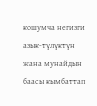кошумча негизги азык-түлүктүн жана мунайдын баасы кымбаттап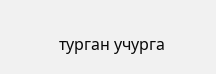турган учурга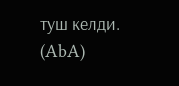туш келди. (AbA)